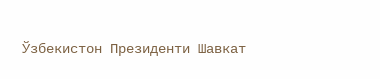Ўзбекистон Президенти Шавкат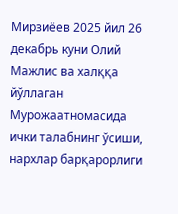Мирзиёев 2025 йил 26 декабрь куни Олий Мажлис ва халққа йўллаган Мурожаатномасида ички талабнинг ўсиши, нархлар барқарорлиги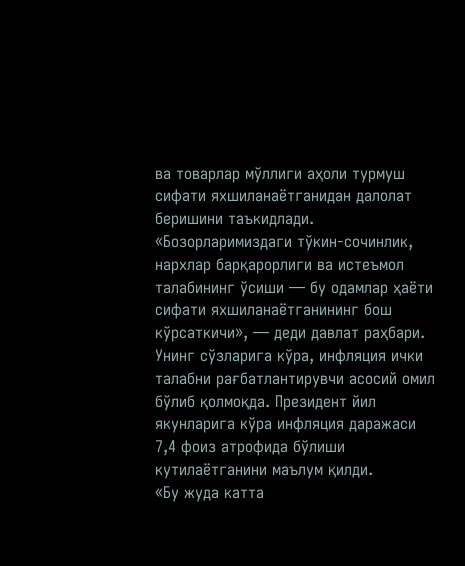ва товарлар мўллиги аҳоли турмуш сифати яхшиланаётганидан далолат беришини таъкидлади.
«Бозорларимиздаги тўкин-сочинлик, нархлар барқарорлиги ва истеъмол талабининг ўсиши — бу одамлар ҳаёти сифати яхшиланаётганининг бош кўрсаткичи», — деди давлат раҳбари.
Унинг сўзларига кўра, инфляция ички талабни рағбатлантирувчи асосий омил бўлиб қолмоқда. Президент йил якунларига кўра инфляция даражаси 7,4 фоиз атрофида бўлиши кутилаётганини маълум қилди.
«Бу жуда катта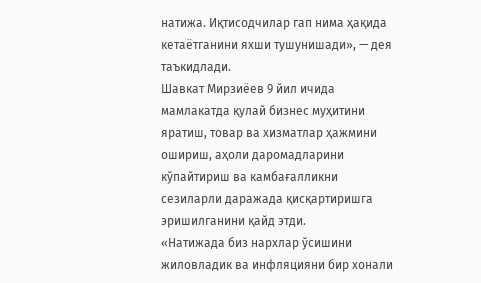натижа. Иқтисодчилар гап нима ҳақида кетаётганини яхши тушунишади», — дея таъкидлади.
Шавкат Мирзиёев 9 йил ичида мамлакатда қулай бизнес муҳитини яратиш, товар ва хизматлар ҳажмини ошириш, аҳоли даромадларини кўпайтириш ва камбағалликни сезиларли даражада қисқартиришга эришилганини қайд этди.
«Натижада биз нархлар ўсишини жиловладик ва инфляцияни бир хонали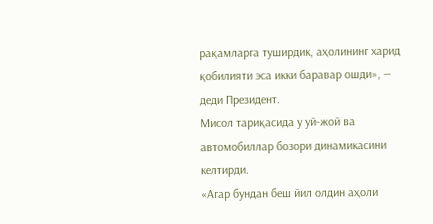рақамларга туширдик, аҳолининг харид қобилияти эса икки баравар ошди», — деди Президент.
Мисол тариқасида у уй-жой ва автомобиллар бозори динамикасини келтирди.
«Агар бундан беш йил олдин аҳоли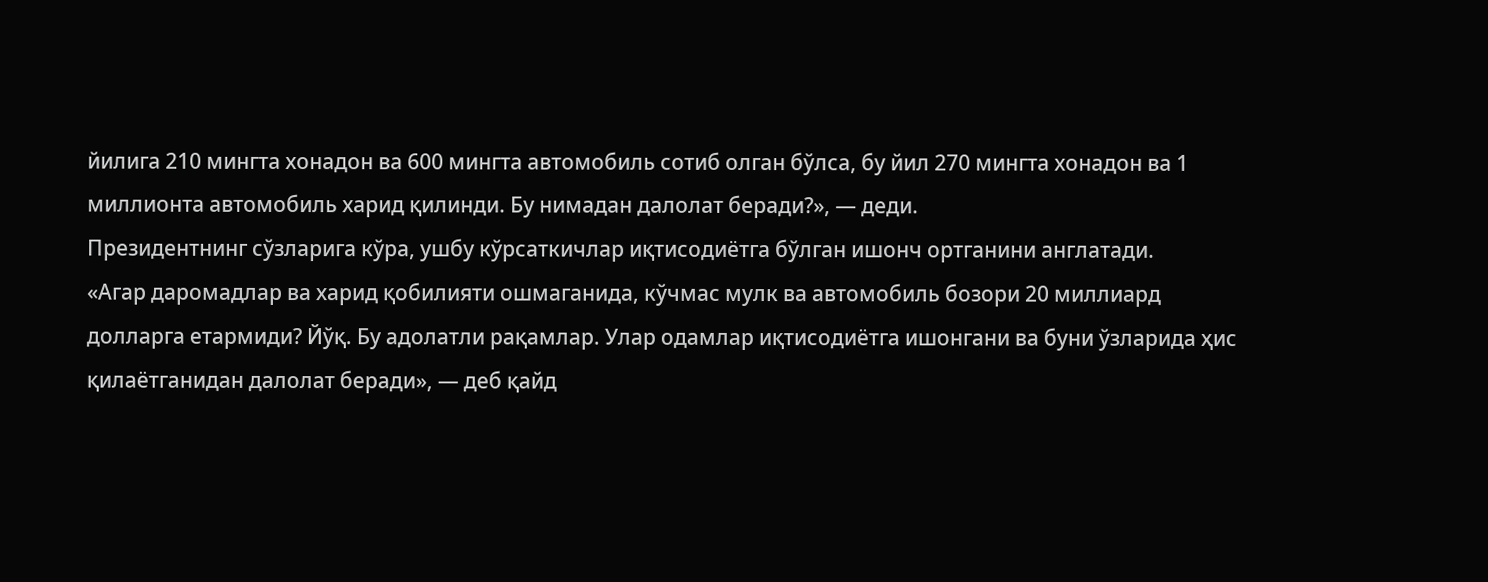йилига 210 мингта хонадон ва 600 мингта автомобиль сотиб олган бўлса, бу йил 270 мингта хонадон ва 1 миллионта автомобиль харид қилинди. Бу нимадан далолат беради?», — деди.
Президентнинг сўзларига кўра, ушбу кўрсаткичлар иқтисодиётга бўлган ишонч ортганини англатади.
«Агар даромадлар ва харид қобилияти ошмаганида, кўчмас мулк ва автомобиль бозори 20 миллиард долларга етармиди? Йўқ. Бу адолатли рақамлар. Улар одамлар иқтисодиётга ишонгани ва буни ўзларида ҳис қилаётганидан далолат беради», — деб қайд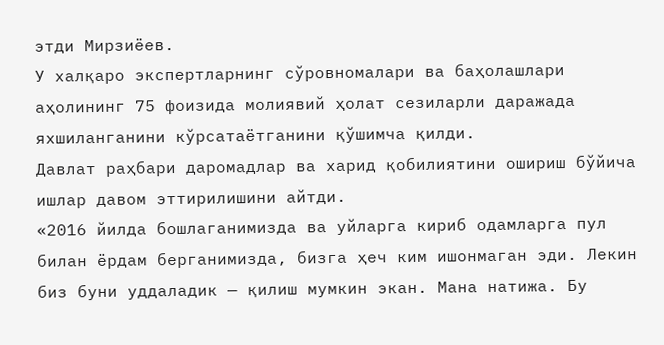этди Мирзиёев.
У халқаро экспертларнинг сўровномалари ва баҳолашлари аҳолининг 75 фоизида молиявий ҳолат сезиларли даражада яхшиланганини кўрсатаётганини қўшимча қилди.
Давлат раҳбари даромадлар ва харид қобилиятини ошириш бўйича ишлар давом эттирилишини айтди.
«2016 йилда бошлаганимизда ва уйларга кириб одамларга пул билан ёрдам берганимизда, бизга ҳеч ким ишонмаган эди. Лекин биз буни уддаладик — қилиш мумкин экан. Мана натижа. Бу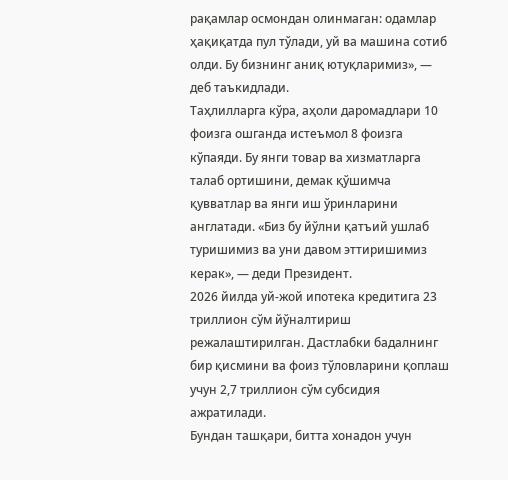рақамлар осмондан олинмаган: одамлар ҳақиқатда пул тўлади, уй ва машина сотиб олди. Бу бизнинг аниқ ютуқларимиз», — деб таъкидлади.
Таҳлилларга кўра, аҳоли даромадлари 10 фоизга ошганда истеъмол 8 фоизга кўпаяди. Бу янги товар ва хизматларга талаб ортишини, демак қўшимча қувватлар ва янги иш ўринларини англатади. «Биз бу йўлни қатъий ушлаб туришимиз ва уни давом эттиришимиз керак», — деди Президент.
2026 йилда уй-жой ипотека кредитига 23 триллион сўм йўналтириш режалаштирилган. Дастлабки бадалнинг бир қисмини ва фоиз тўловларини қоплаш учун 2,7 триллион сўм субсидия ажратилади.
Бундан ташқари, битта хонадон учун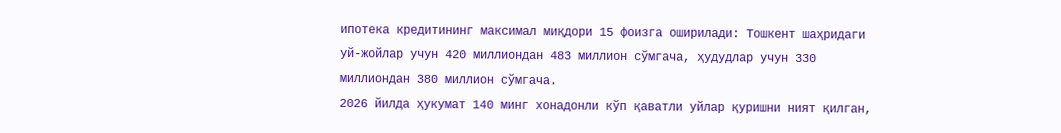ипотека кредитининг максимал миқдори 15 фоизга оширилади: Тошкент шаҳридаги уй-жойлар учун 420 миллиондан 483 миллион сўмгача, ҳудудлар учун 330 миллиондан 380 миллион сўмгача.
2026 йилда ҳукумат 140 минг хонадонли кўп қаватли уйлар қуришни ният қилган,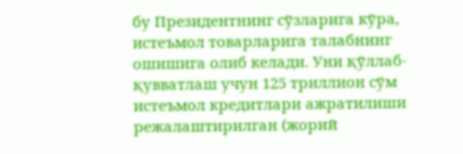бу Президентнинг сўзларига кўра, истеъмол товарларига талабнинг ошишига олиб келади. Уни қўллаб-қувватлаш учун 125 триллион сўм истеъмол кредитлари ажратилиши режалаштирилган (жорий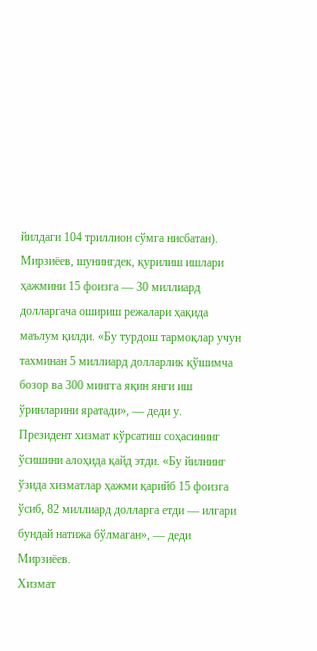йилдаги 104 триллион сўмга нисбатан).
Мирзиёев, шунингдек, қурилиш ишлари ҳажмини 15 фоизга — 30 миллиард долларгача ошириш режалари ҳақида маълум қилди. «Бу турдош тармоқлар учун тахминан 5 миллиард долларлик қўшимча бозор ва 300 мингга яқин янги иш ўринларини яратади», — деди у.
Президент хизмат кўрсатиш соҳасининг ўсишини алоҳида қайд этди. «Бу йилнинг ўзида хизматлар ҳажми қарийб 15 фоизга ўсиб, 82 миллиард долларга етди — илгари бундай натижа бўлмаган», — деди Мирзиёев.
Хизмат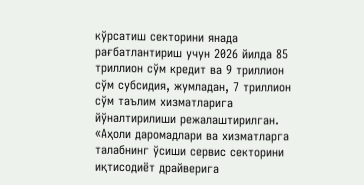кўрсатиш секторини янада рағбатлантириш учун 2026 йилда 85 триллион сўм кредит ва 9 триллион сўм субсидия, жумладан, 7 триллион сўм таълим хизматларига йўналтирилиши режалаштирилган. «Аҳоли даромадлари ва хизматларга талабнинг ўсиши сервис секторини иқтисодиёт драйверига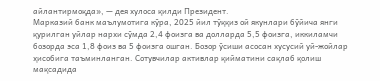айлантирмоқда», — дея хулоса қилди Президент.
Марказий банк маълумотига кўра, 2025 йил тўққиз ой якунлари бўйича янги қурилган уйлар нархи сўмда 2,4 фоизга ва долларда 5,5 фоизга, иккиламчи бозорда эса 1,8 фоиз ва 5 фоизга ошган. Бозор ўсиши асосан хусусий уй-жойлар ҳисобига таъминланган. Сотувчилар активлар қийматини сақлаб қолиш мақсадида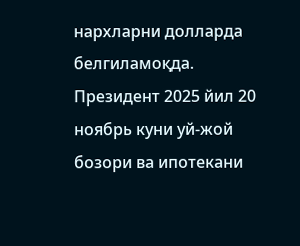нархларни долларда белгиламоқда.
Президент 2025 йил 20 ноябрь куни уй-жой бозори ва ипотекани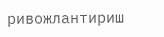ривожлантириш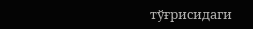тўғрисидаги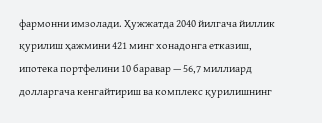фармонни имзолади. Ҳужжатда 2040 йилгача йиллик қурилиш ҳажмини 421 минг хонадонга етказиш, ипотека портфелини 10 баравар — 56,7 миллиард долларгача кенгайтириш ва комплекс қурилишнинг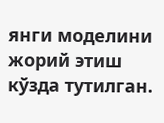янги моделини жорий этиш кўзда тутилган.